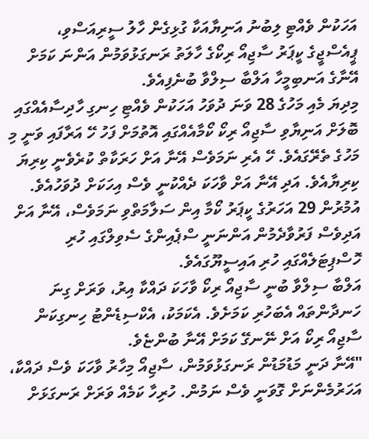އަހަކުން ވެއްޓި ލިބުނު އަނިޔާއަކާ ގުޅިގެން ހާލު ސީރިއަސްވި، ޕީއެސްޖީގެ ކީޕަރު ސާޖިއޯ ރިކޯގެ ހާލަތު ރަނގަޅުވަމުން އަންނަ ކަމަށް އޭނާގެ އަނބިމީހާ އަލްބާ ސިލްވާ ބުނެފިއެވެ.
މިދިޔަ މެއި މަހުގެ 28 ވަނަ ދުވަހު އަހަކުން ވެއްޓި ހިނގި ހާދިސާއެއްގައި ބޮލަށް އަނިޔާވި ސާޖިއޯ ރިކޯ ކޯމާއެއްގައި އޮތުމަށް ފަހު ހޭ އަރާފައި ވަނީ މި މަހުގެ ތެރޭގައެވެ. ހޭ އެރި ނަމަވެސް އޭނާ އަށް ހަރަކާތް ކުރެވެނީ ކިރިޔަ ކިރިޔާއެވެ. އަދި އޭނާ އަށް ވާހަކަ ދެއްކުނީ ވެސް އިހަކަށް ދުވަހުއެވެ.
އުމުރުން 29 އަހަރުގެ ކީޕަރު ކޯމާ އިން ސަލާމަތްވި ނަމަވެސް، އޭނާ އަށް އަދިވެސް ފަރުވާދެމުން އަންނަނީ ސްޕެއިންގެ ސެވިލްގައި ހުރި ހޮސްޕިޓަލެއްގައި ހުރި އައިސީޔޫގައެވެ.
އަލްބާ ސިލްވާ ބުނީ ސާޖިއޯ ރިކޯ ވާހަކަ ދައްކާ އިރު، ވަރަށް ގިނަ ހަނދާންތައް އެބަހުރި ކަމަށެވެ. އެކަމަކު، އެކްސިޑެންޓު ހިނގިކަން ސާޖިއޯ ރިކޯ އަށް ނޭނގޭ ކަމަށް އޭނާ ބުންޏެވެ.
"އޭނާ ދަނީ މަޑުމަޑުން ރަނގަޅުވަމުން، ސާޖިއޯ މިހާރު ވާހަކަ ވެސް ދައްކާ، އަހަރުމެންނަށް ގޮވަނީ ވެސް ނަމުން. ހުރިހާ ކަމެއް ވަރަށް ރަނގަޅަށް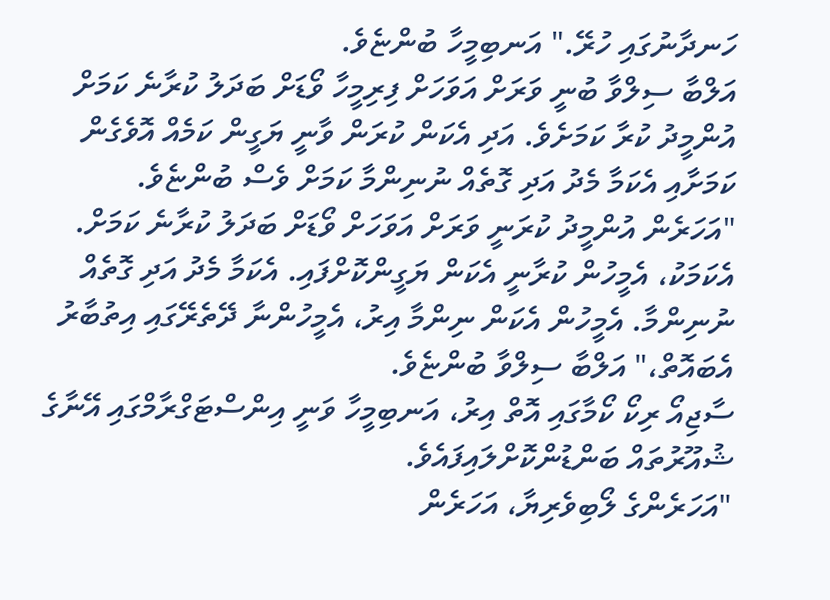ހަނދާނުގައި ހުރޭ." އަނބިމީހާ ބުންޏެވެ.
އަލްބާ ސިލްވާ ބުނީ ވަރަށް އަވަހަށް ފިރިމީހާ ވޯޑަށް ބަދަލު ކުރާނެ ކަމަށް އުންމީދު ކުރާ ކަމަށެވެ. އަދި އެކަން ކުރަން ވާނީ ޔަގީން ކަމެއް އޮވެގެން ކަމަށާއި އެކަމާ މެދު އަދި ގޮތެއް ނުނިންމާ ކަމަށް ވެސް ބުންޏެވެ.
"އަހަރެން އުންމީދު ކުރަނީ ވަރަށް އަވަހަށް ވޯޑަށް ބަދަލު ކުރާނެ ކަމަށް. އެކަމަކު، އެމީހުން ކުރާނީ އެކަން ޔަގީންކޮށްފައި. އެކަމާ މެދު އަދި ގޮތެއް ނުނިންމާ. އެމީހުން އެކަން ނިންމާ އިރު، އެމީހުންނާ ދޭތެރޭގައި އިތުބާރު އެބައޮތް،" އަލްބާ ސިލްވާ ބުންޏެވެ.
ސާޖިއޯ ރިކޯ ކޯމާގައި އޮތް އިރު، އަނބިމީހާ ވަނީ އިންސްޓަގްރާމްގައި އޭނާގެ ޝުއޫރުތައް ބަންޑުންކޮށްލައިފައެވެ.
"އަހަރެންގެ ލޯބިވެރިޔާ، އަހަރެން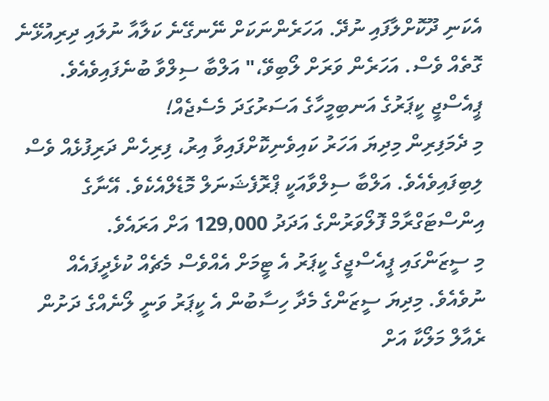އެކަނި ދޫކޮށްލާފައި ނުދޭ. އަހަރެންނަކަށް ނޭނގޭނެ ކަލާއާ ނުލައި ދިރިއުޅޭނެ ގޮތެއް ވެސް. އަހަރެން ވަރަށް ލޯބިވޭ،" އަލްބާ ސިލްވާ ބުނެފައިވެއެވެ.
ޕީއެސްޖީ ކީޕަރުގެ އަނބިމީހާގެ އަސަރުގަދަ މެސެޖެއް!
މި ދެމަފިރިން މިދިޔަ އަހަރު ކައިވެނިކޮށްފައިވާ އިރު، ފިރިހެން ދަރިފުޅެއް ވެސް ލިބިފައިވެއެވެ. އަލްބާ ސިލްވާއަކީ ޕްރޮފެޝަނަލް މޮޑެލްއެކެވެ. އޭނާގެ އިންސްޓަގްރާމް ފޮލޯވަރުންގެ އަދަދު 129,000 އަށް އަރައެވެ.
މި ސީޒަންގައި ޕީއެސްޖީގެ ކީޕަރު އެ ޓީމަށް އެއްވެސް މެޗެއް ކުޅެދީފައެއް ނުވެއެވެ. މިދިޔަ ސީޒަންގެ މެދާ ހިސާބުން އެ ކީޕަރު ވަނީ ލޯނެއްގެ ދަށުން ރެއާލް މަލޯކާ އަށް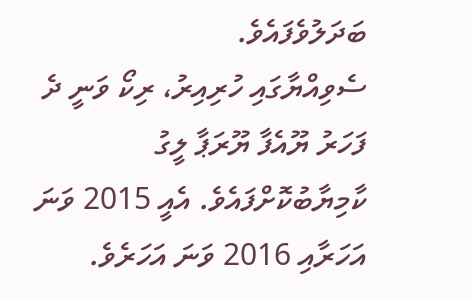ބަދަލުވެފައެވެ.
ސެވިއްޔާގައި ހުރިއިރު، ރިކޯ ވަނީ ދެ ފަހަރު ޔޫއެފާ ޔޫރަޕާ ލީގު ކާމިޔާބުކޮށްފައެވެ. އެއީ 2015 ވަނަ އަހަރާއި 2016 ވަނަ އަހަރެވެ.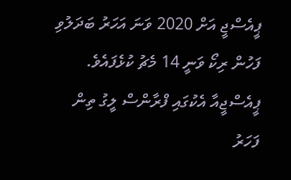ޕީއެސްޖީ އަށް 2020 ވަނަ އަހަރު ބަދަލުވި ފަހުން ރިކޯ ވަނީ 14 މެޗު ކުޅެފައެވެ. ޕީއެސްޖީއާ އެކުގައި ފްރާންސް ލީގު ތިން ފަހަރު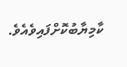ކާމިޔާބުކޮށްފައިވެއެވެ.